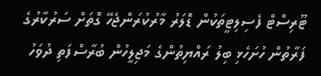ޓޫރިސްޓް ފެސިލިޓީތަކުން ޑޮލަރު މާރުކުރަންޖެހޭ ގޮތަށް ސަރުކާރުގެ ފަރާތުން ހުށަހެޅި ބިލު ރައްޔިތުންގެ މަޖިލީހުން ބުރާސްފަތި ދުވަހު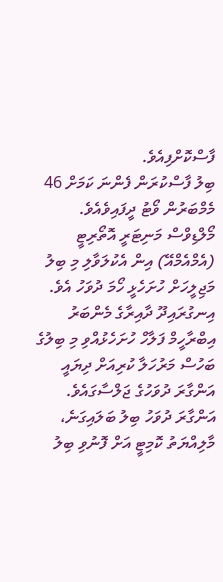ފާސްކޮށްފިއެވެ.
ބިލު ފާސްކުރަން ފެންނަ ކަމަށް 46 މެމްބަރުން ވޯޓު ދީފައިވެއެވެ.
މޯލްޑިވްސް މަނިޓަރީ އޮތޯރިޓީ (އެމްއެމްއޭ) އިން އެކުލަވާލި މި ބިލު މަޖިލީހަށް ހުށަހެޅީ ހޯމަ ދުވަހު އެވެ.
އިނގުރައިދޫ ދާއިރާގެ މެންބަރު އިބްރާހީމް ފަލާހް ހުށަހެޅުއްވި މި ބިލުގެ ބަހުސް މަރުހަލާ ކުރިއަށް ދިޔައީ އަންގާރަ ދުވަހުގެ ޖަލްސާގައެވެ.
އަންގާރަ ދުވަހު ބިލު ބަލައިގަނެ، މާލިއްޔަތު ކޮމިޓީ އަށް ފޮނުވި ބިލު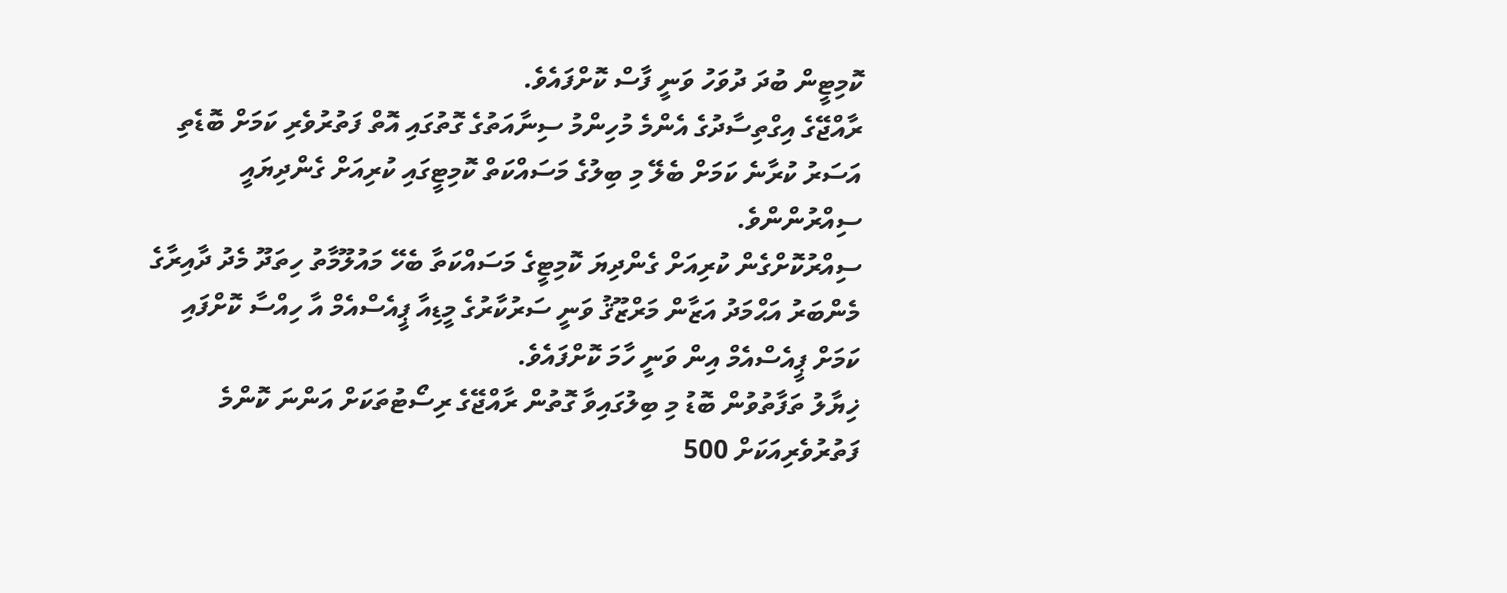ކޮމިޓީން ބުދަ ދުވަހު ވަނީ ފާސް ކޮށްފައެވެ.
ރާއްޖޭގެ އިގްތިސާދުގެ އެންމެ މުހިންމު ސިނާއަތުގެ ގޮތުގައި އޮތް ފަތުރުވެރި ކަމަށް ބޮޑެތި އަސަރު ކުރާނެ ކަމަށް ބެލޭ މި ބިލުގެ މަސައްކަތް ކޮމިޓީގައި ކުރިއަށް ގެންދިޔައީ ސިއްރުންންވެ.
ސިއްރުކޮށްގެން ކުރިއަށް ގެންދިޔަ ކޮމިޓީގެ މަސައްކަތާ ބެހޭ މައުލޫމާތު ހިތަދޫ މެދު ދާއިރާގެ މެންބަރު އަޙްމަދު އަޒާން މަރްޒޫޤު ވަނީ ސަރުކާރުގެ މީޑިއާ ޕީއެސްއެމް އާ ހިއްސާ ކޮށްފައި ކަމަށް ޕީއެސްއެމް އިން ވަނީ ހާމަ ކޮށްފައެވެ.
ޚިޔާލު ތަފާތުވުން ބޮޑު މި ބިލުގައިވާ ގޮތުން ރާއްޖޭގެ ރިސޯޓުތަކަށް އަންނަ ކޮންމެ ފަތުރުވެރިއަކަށް 500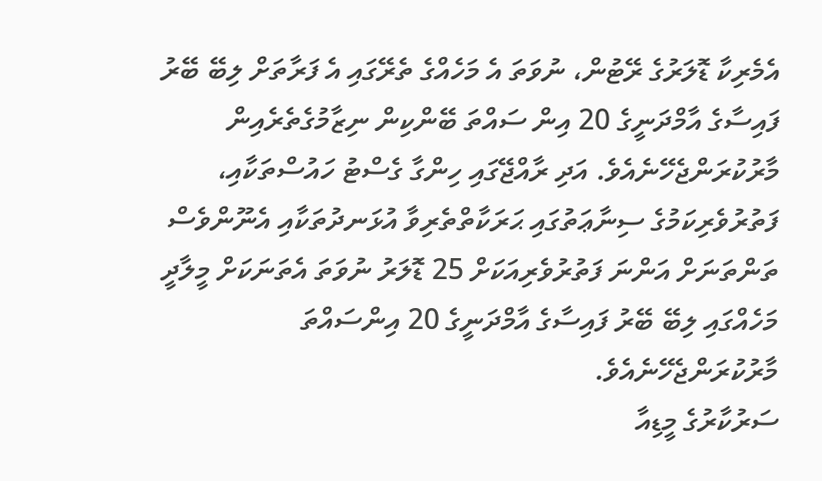އެމެރިކާ ޑޮލަރުގެ ރޭޓުން، ނުވަތަ އެ މަހެއްގެ ތެރޭގައި އެ ފަރާތަށް ލިބޭ ބޭރު ފައިސާގެ އާމްދަނީގެ 20 އިން ސައްތަ ބޭންކިން ނިޒާމުގެތެރެއިން މާރުކުރަންޖެހޭނެއެވެ. އަދި ރާއްޖޭގައި ހިންގާ ގެސްޓު ހައުސްތަކާއި، ފަތުރުވެރިކަމުގެ ސިނާޢަތުގައި ޙަރަކާތްތެރިވާ އުޅަނދުތަކާއި އެނޫންވެސް ތަންތަނަށް އަންނަ ފަތުރުވެރިއަކަށް 25 ޑޮލަރު ނުވަތަ އެތަނަކަށް މީލާދީ މަހެއްގައި ލިބޭ ބޭރު ފައިސާގެ އާމްދަނީގެ 20 އިންސައްތަ މާރުކުރަންޖެހޭނެއެވެ.
ސަރުކާރުގެ މީޑިއާ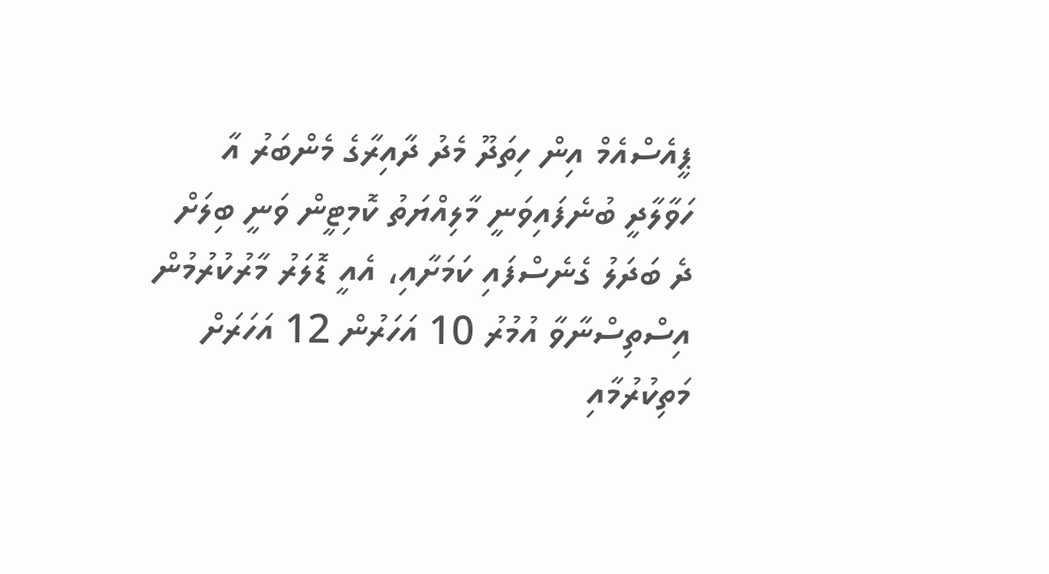ޕީއެސްއެމް އިން ހިތަދޫ މެދު ދާއިރާގެ މެންބަރު އާ ހަވާލާދީ ބުނެފައިވަނީ މާލިއްޔަތު ކޮމިޓީން ވަނީ ބިލަށް ދެ ބަދަލު ގެނެސްފައި ކަމަށާއި، އެއީ ޑޮލަރު މާރުކުރުމުން އިސްތިސްނާވާ އުމުރު 10 އަހަރުން 12 އަހަރަށް މަތިކުރުމާއި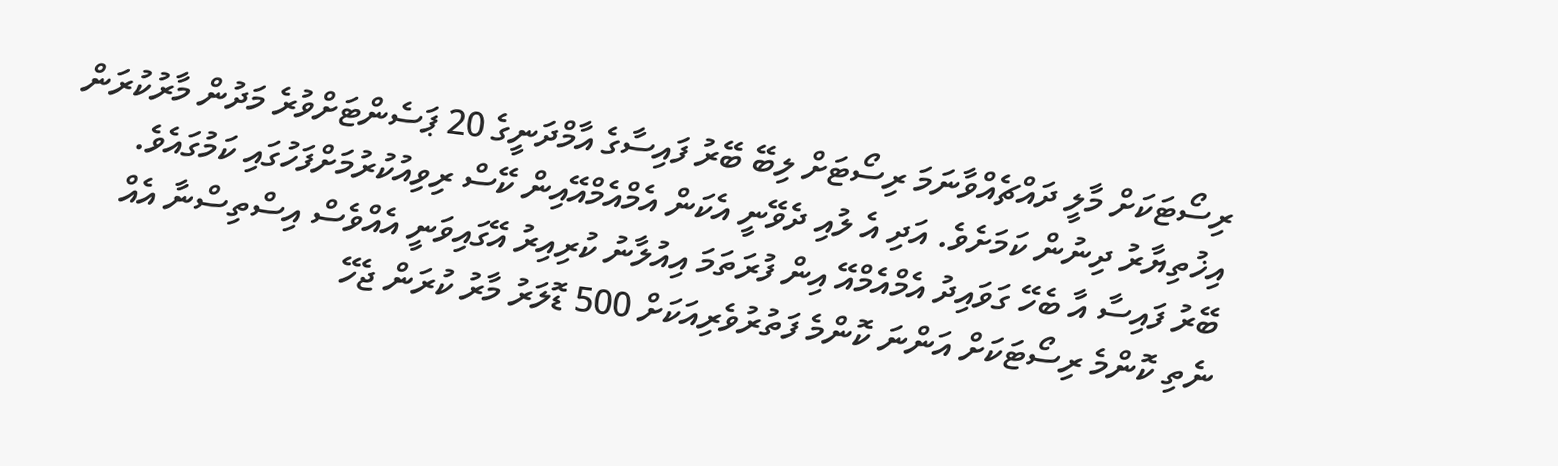ރިސޯޓަކަށް މާލީ ދައްޗެއްވާނަމަ ރިސޯޓަށް ލިބޭ ބޭރު ފައިސާގެ އާމްދަނީގެ 20 ޕަސެންޓަށްވުރެ މަދުން މާރުކުރަން އިޚުތިޔާރު ދިނުން ކަމަށެވެ. އަދި އެ ލުއި ދެވޭނީ އެކަން އެމްއެމްއޭއިން ކޭސް ރިވިއުކުރުމަށްފަހުގައި ކަމުގައެވެ.
ބޭރު ފައިސާ އާ ބެހޭ ގަވައިދު އެމްއެމްއޭ އިން ފުރަތަމަ އިއުލާނު ކުރިއިރު އޭގައިވަނީ އެއްވެސް އިސްތިސްނާ އެއް ނެތި ކޮންމެ ރިސޯޓަކަށް އަންނަ ކޮންމެ ފަތުރުވެރިއަކަށް 500 ޑޮލަރު މާރު ކުރަން ޖެހޭ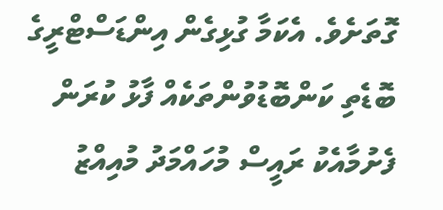ގޮތަށެވެ. އެކަމާ ގުޅިގެން އިންޑަސްޓްރީގެ ބޮޑެތި ކަންބޮޑުވުންތަކެއް ފާޅު ކުރަން ފެށުމާއެކު ރައީސް މުހައްމަދު މުއިއްޒު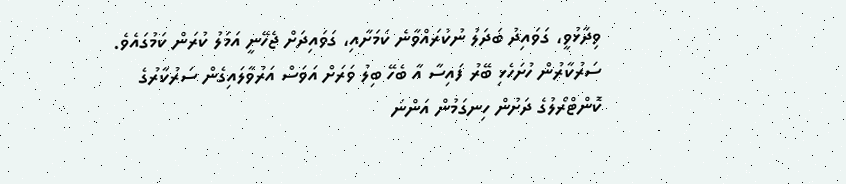ވިދާޅުވީ، ގަވައިދު ބަދަލު ނުކުރައްވާނެ ކަމަށާއި، ގަވައިދަށް ޖެހޭނީ އަމަލު ކުރަން ކަމުގައެވެ.
ސަރުކާރުން ހުށަހެޅި ބޭރު ފައިސާ އާ ބެހޭ ބިލު ވަރަށް އަވަސް އަރުވާލައިގެން ސަރުކާރުގެ ކޮންޓްރޯލުގެ ދަށުން ހިނގަމުން އަންނަ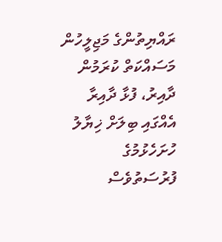ރައްޔިތުންގެ މަޖިލީހުން މަސައްކަތް ކުރަމުން ދާއިރު، ފުޅާ ދާއިރާ އެއްގައި ބިލަށް ޚިޔާލު ހުށަހެޅުމުގެ ފުރުސަތުވެސް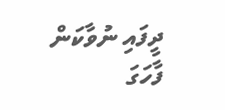ދީފައި ނުވާކަން ފާހަގަ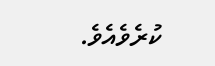ކުރެވެއެވެ.